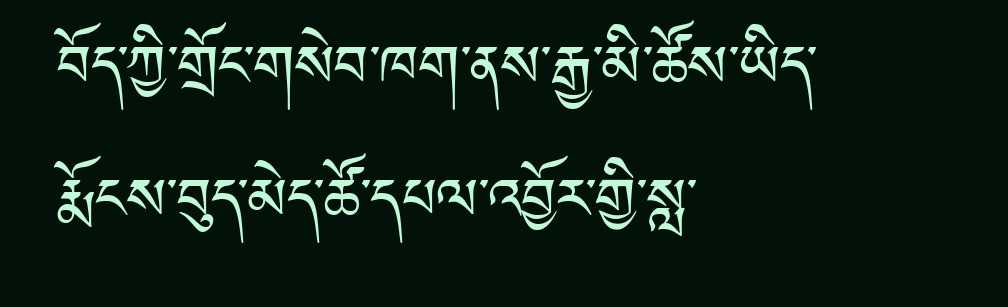བོད་ཀྱི་གྲོང་གསེབ་ཁག་ནས་རྒྱ་མི་ཚོས་ཡིད་རྨོངས་བུད་མེད་ཚོ་དཔལ་འབྱོར་གྱི་སླ་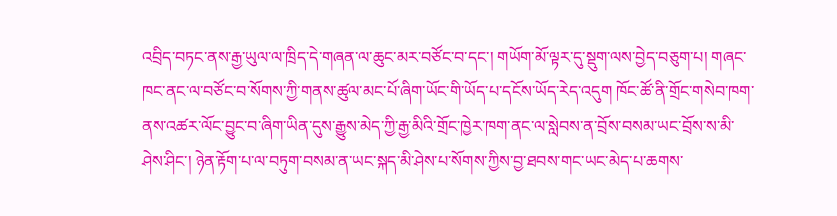འབྲིད་བཏང་ནས་རྒྱ་ཡུལ་ལ་ཁྲིད་དེ་གཞན་ལ་ཆུང་མར་བཙོང་བ་དང་། གཡོག་མོ་ལྟར་དུ་སྡུག་ལས་བྱེད་བཅུག་པ། གཞང་ཁང་ནང་ལ་བཙོང་བ་སོགས་ཀྱི་གནས་ཚུལ་མང་པོ་ཞིག་ཡོང་གི་ཡོད་པ་དངོས་ཡོད་རེད་འདུག ཁོང་ཚོ་ནི་གྲོང་གསེབ་ཁག་ནས་འཚར་ལོང་བྱུང་བ་ཞིག་ཡིན་དུས་རྒྱུས་མེད་ཀྱི་རྒྱ་མིའི་གྲོང་ཁྱེར་ཁག་ནང་ལ་སླེབས་ན་བྲོས་བསམ་ཡང་བྲོས་ས་མི་ཤེས་ཤིང་། ཉེན་རྟོག་པ་ལ་བཏུག་བསམ་ན་ཡང་སྐད་མི་ཤེས་པ་སོགས་ཀྱིས་བྱ་ཐབས་གང་ཡང་མེད་པ་ཆགས་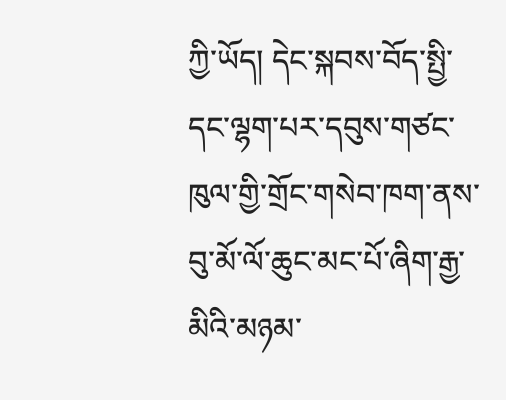ཀྱི་ཡོད། དེང་སྐབས་བོད་སྤྱི་དང་ལྷག་པར་དབུས་གཙང་ཁུལ་གྱི་གྲོང་གསེབ་ཁག་ནས་བུ་མོ་ལོ་ཆུང་མང་པོ་ཞིག་རྒྱ་མིའི་མཉམ་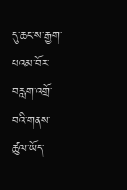དུ་ཆང་ས་རྒྱག་པའམ་བོར་བརླག་འགྲོ་བའི་གནས་ཚུལ་ཡོད་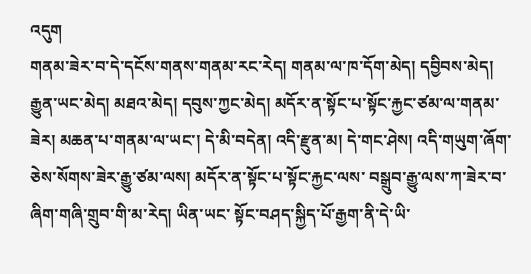འདུག
གནམ་ཟེར་བ་དེ་དངོས་གནས་གནམ་རང་རེད། གནམ་ལ་ཁ་དོག་མེད། དབྱིབས་མེད། རྒྱུན་ཡང་མེད། མཐའ་མེད། དབུས་ཀྱང་མེད། མདོར་ན་སྟོང་པ་སྟོང་རྐྱང་ཙམ་ལ་གནམ་ཟེར། མཆན་པ་གནམ་ལ་ཡང་། དེ་མི་བདེན། འདི་རྫུན་མ། དེ་གང་ཤེས། འདི་གཡུག་ཞོག་ཅེས་སོགས་ཟེར་རྒྱུ་ཙམ་ལས། མདོར་ན་སྟོང་པ་སྟོང་རྐྱང་ལས་ བསྒྲུབ་རྒྱུ་ལས་ཀ་ཟེར་བ་ཞིག་གཞི་གྲུབ་གི་མ་རེད། ཡིན་ཡང་ སྟོང་བཤད་སྐྱིད་པོ་རྒྱག་ནི་དེ་ཡི་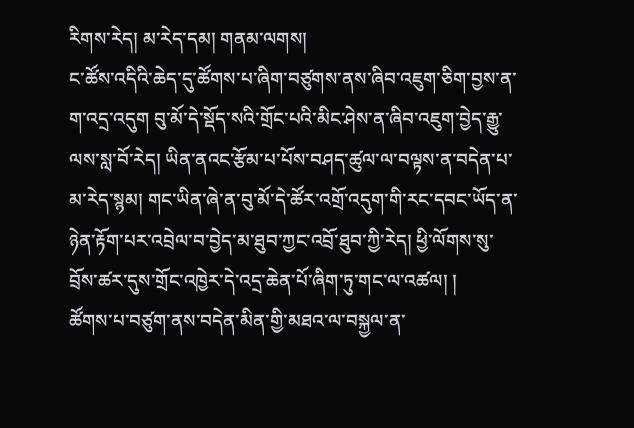རིགས་རེད། མ་རེད་དམ། གནམ་ལགས།
ང་ཚོས་འདིའི་ཆེད་དུ་ཚོགས་པ་ཞིག་བཙུགས་ནས་ཞིབ་འཇུག་ཅིག་བྱས་ན་ག་འདྲ་འདུག བུ་མོ་དེ་སྡོད་སའི་གྲོང་པའི་མིང་ཤེས་ན་ཞིབ་འཇུག་བྱེད་རྒྱུ་ལས་སླ་བོ་རེད། ཡིན་ནའང་རྩོམ་པ་པོས་བཤད་ཚུལ་ལ་བལྟས་ན་བདེན་པ་མ་རེད་སྙམ། གང་ཡིན་ཞེ་ན་བུ་མོ་དེ་ཚོར་འགྲོ་འདུག་གི་རང་དབང་ཡོད་ན་ཉེན་རྟོག་པར་འབྲེལ་བ་བྱེད་མ་ཐུབ་ཀྱང་འབྲོ་ཐུབ་ཀྱི་རེད། ཕྱི་ལོགས་སུ་བྲོས་ཚར་དུས་གྲོང་འཁྱེར་དེ་འདྲ་ཆེན་པོ་ཞིག་ཏུ་གང་ལ་འཚལ། །
ཚོགས་པ་བཙུག་ནས་བདེན་མིན་གྱི་མཐའ་ལ་བསྐྱལ་ན་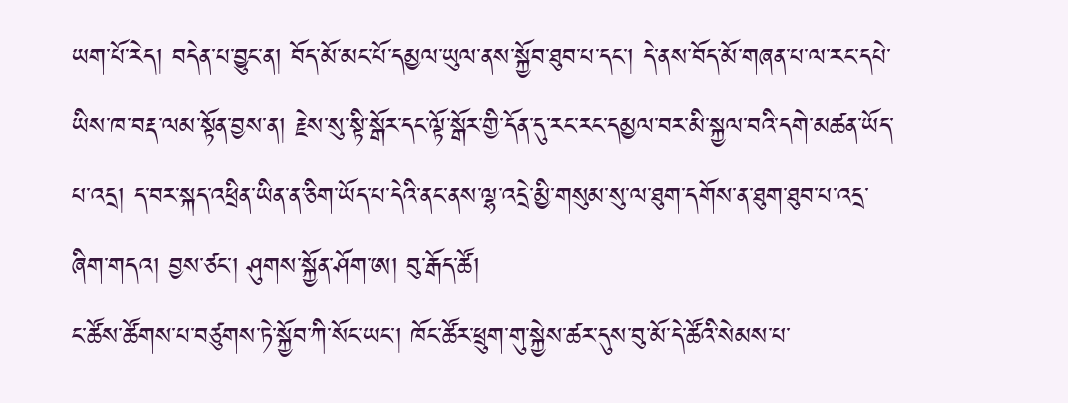ཡག་པོ་རེད། བདེན་པ་བྱུང་ན། བོད་མོ་མང་པོ་དམྱལ་ཡུལ་ནས་སྐྱོབ་ཐུབ་པ་དང་། དེ་ནས་བོད་མོ་གཞན་པ་ལ་རང་དཔེ་ཡིས་ཁ་བརྡ་ལམ་སྟོན་བྱས་ན། རྗེས་སུ་སྟི་སྒོར་དང་ལྟོ་སྒོར་གྱི་དོན་དུ་རང་རང་དམྱལ་བར་མི་སྐྱལ་བའི་དགེ་མཚན་ཡོད་པ་འདྲ། ད་བར་སྐད་འཕྲིན་ཡིན་ན་ཅིག་ཡོད་པ་དེའི་ནང་ནས་ལྷ་འདྲེ་མྱི་གསུམ་སུ་ལ་ཐུག་དགོས་ན་ཐུག་ཐུབ་པ་འདྲ་ཞིག་གདའ། བྱས་ཙང་། ཤུགས་སྐྱོན་ཤོག་ཨ། བུ་རྒོད་ཚོ།
ང་ཚོས་ཚོགས་པ་བཙུགས་ཏེ་སྐྱོབ་ཀི་སོང་ཡང་། ཁོང་ཚོར་ཕྲུག་གུ་སྐྱེས་ཚར་དུས་བུ་མོ་དེ་ཚོའི་སེམས་པ་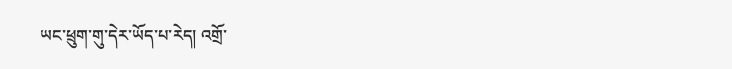ཡང་ཕྲུག་གུ་དེར་ཡོད་པ་རེད། འགྲོ་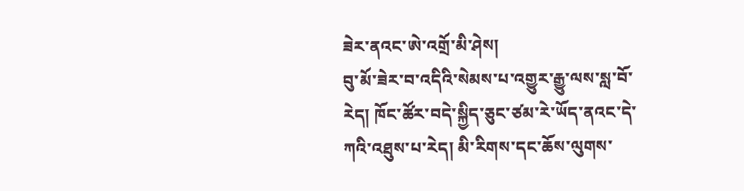ཟེར་ནའང་ཨེ་འགྲོ་མི་ཤེས།
བུ་མོ་ཟེར་བ་འདིའི་སེམས་པ་འགྱུར་རྒྱུ་ལས་སླ་བོ་རེད། ཁོང་ཚོར་བདེ་སྐྱིད་ཅུང་ཙམ་རེ་ཡོད་ནའང་དེ་ཀའི་འཐུས་པ་རེད། མི་རིགས་དང་ཆོས་ལུགས་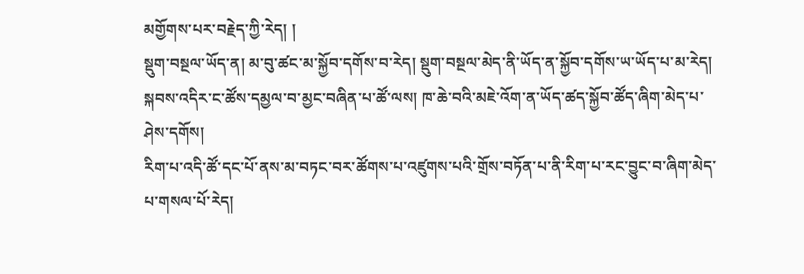མགྱོགས་པར་བརྗེད་ཀྱི་རེད། །
སྡུག་བསྔལ་ཡོད་ན། མ་བུ་ཚང་མ་སྐྱོབ་དགོས་བ་རེད། སྡུག་བསྔལ་མེད་ནི་ཡོད་ན་སྐྱོབ་དགོས་ཡ་ཡོད་པ་མ་རེད།
སྐབས་འདིར་ང་ཚོས་དམྱལ་བ་མྱང་བཞིན་པ་ཚོ་ལས། ཁ་ཆེ་བའི་མཇེ་འོག་ན་ཡོད་ཚད་སྐྱོབ་ཚོད་ཞིག་མེད་པ་ཤེས་དགོས།
རིག་པ་འདི་ཚོ་དང་པོ་ནས་མ་བཏང་བར་ཚོགས་པ་འཛུགས་པའི་གྲོས་བཏོན་པ་ནི་རིག་པ་རང་བྱུང་བ་ཞིག་མེད་པ་གསལ་པོ་རེད།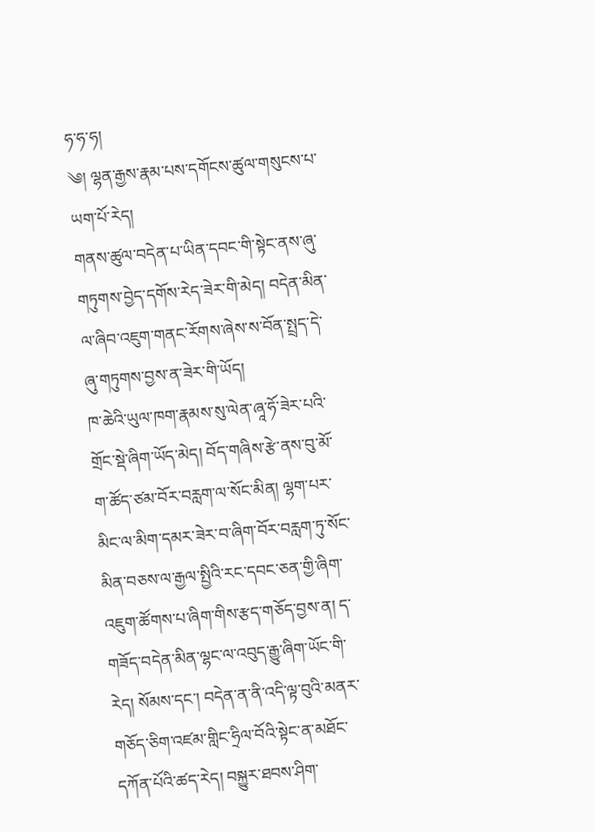ཧ་ཧ་ཧ།
༄། ལྷན་རྒྱས་རྣམ་པས་དགོངས་ཚུལ་གསུངས་པ་ཡག་པོ་རེད།
གནས་ཚུལ་བདེན་པ་ཡིན་དབང་གི་སྟེང་ནས་ཞུ་གཏུགས་བྱེད་དགོས་རེད་ཟེར་གི་མེད། བདེན་མིན་ལ་ཞིབ་འཇུག་གནང་རོགས་ཞེས་ས་བོན་སྤྲད་དེ་ཞུ་གཏུགས་བྱས་ན་ཟེར་གི་ཡོད།
ཁ་ཆེའི་ཡུལ་ཁག་རྣམས་སུ་ལེན་ཞཱ་ཧོ་ཟེར་པའི་གྲོང་སྡེ་ཞིག་ཡོད་མེད། བོད་གཞིས་རྩེ་ནས་བུ་མོ་ག་ཚོད་ཙམ་བོར་བརླག་ལ་སོང་མིན། ལྷག་པར་མིང་ལ་མིག་དམར་ཟེར་བ་ཞིག་བོར་བརླག་ཏུ་སོང་མིན་བཅས་ལ་རྒྱལ་སྤྱིའི་རང་དབང་ཅན་གྱི་ཞིག་འཇུག་ཚོགས་པ་ཞིག་གིས་རྩད་གཅོད་བྱས་ན། ད་གཟོད་བདེན་མིན་ལྷང་ལ་འབུད་རྒྱུ་ཞིག་ཡོང་གི་རེད། སོམས་དང་། བདེན་ན་ནི་འདི་ལྟ་བུའི་མནར་གཅོད་ཅིག་འཛམ་གླིང་ཧྲིལ་བོའི་སྟེང་ན་མཐོང་དཀོན་པོའི་ཚད་རེད། བསྐྱུར་ཐབས་ཤིག་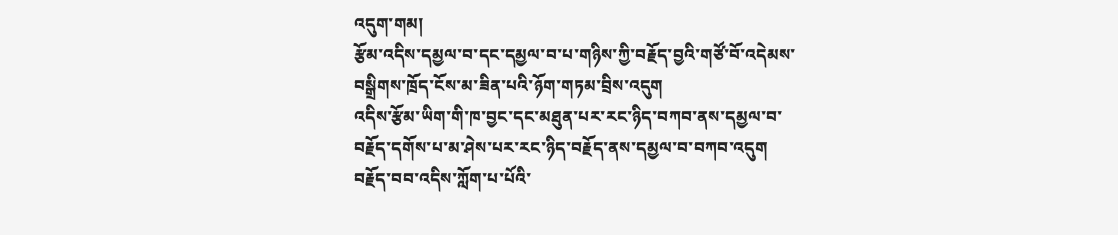འདུག་གམ།
རྩོམ་འདིས་དམྱལ་བ་དང་དམྱལ་བ་པ་གཉིས་ཀྱི་བརྗོད་བྱའི་གཙོ་བོ་འདེམས་བསྒྲིགས་ཁྲོད་ངོས་མ་ཟིན་པའི་ཉོག་གཏམ་བྲིས་འདུག
འདིས་རྩོམ་ཡིག་གི་ཁ་བྱང་དང་མཐུན་པར་རང་ཉིད་བཀབ་ནས་དམྱལ་བ་བརྗོད་དགོས་པ་མ་ཤེས་པར་རང་ཉིད་བརྗོད་ནས་དམྱལ་བ་བཀབ་འདུག
བརྗོད་བབ་འདིས་ཀློག་པ་པོའི་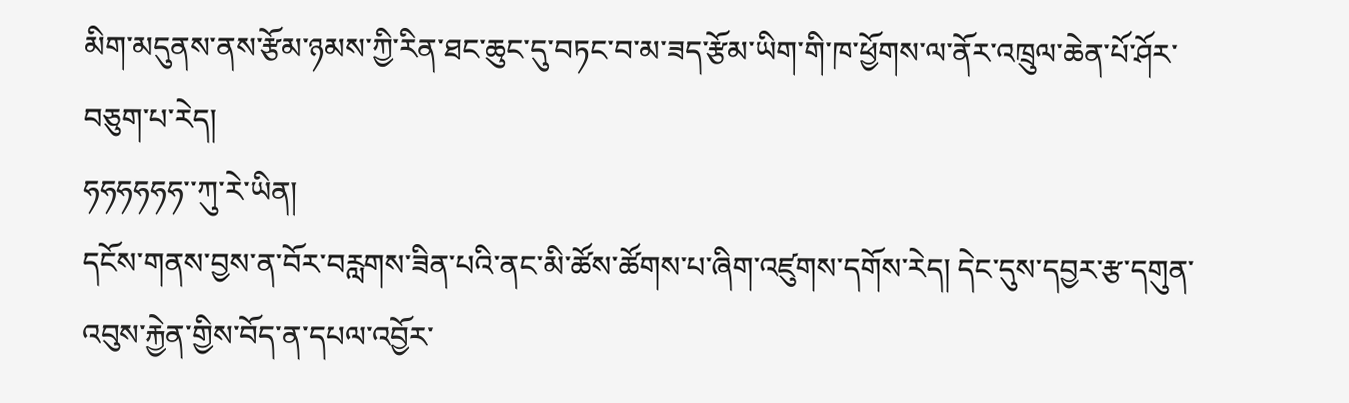མིག་མདུནས་ནས་རྩོམ་ཉམས་ཀྱི་རིན་ཐང་ཆུང་དུ་བཏང་བ་མ་ཟད་རྩོམ་ཡིག་གི་ཁ་ཕྱོགས་ལ་ནོར་འཁྲུལ་ཆེན་པོ་ཤོར་བཅུག་པ་རེད།
ཧཧཧཧཧཧ་་ཀུ་རེ་ཡིན།
དངོས་གནས་བྱས་ན་བོར་བརླགས་ཟིན་པའི་ནང་མི་ཚོས་ཚོགས་པ་ཞིག་འཛུགས་དགོས་རེད། དེང་དུས་དབྱར་རྩ་དགུན་འབུས་རྐྱེན་གྱིས་བོད་ན་དཔལ་འབྱོར་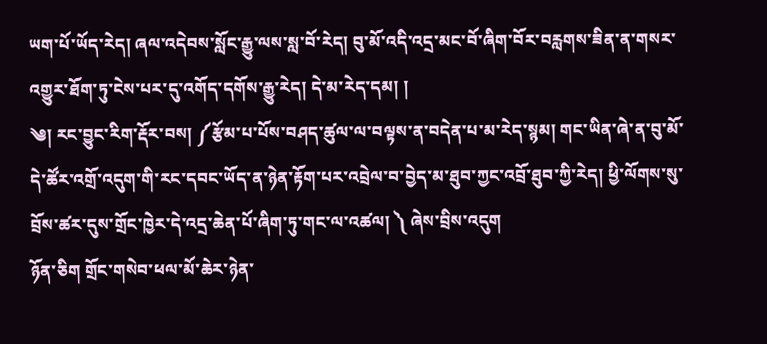ཡག་པོ་ཡོད་རེད། ཞལ་འདེབས་སློང་རྒྱུ་ལས་སླ་བོ་རེད། བུ་མོ་འདི་འདྲ་མང་བོ་ཞིག་བོར་བརླགས་ཟིན་ན་གསར་འགྱུར་ཐོག་ཏུ་ངེས་པར་དུ་འགོད་དགོས་རྒྱུ་རེད། དེ་མ་རེད་དམ། །
༄། རང་བྱུང་རིག་རྡོར་བས། ༼རྩོམ་པ་པོས་བཤད་ཚུལ་ལ་བལྟས་ན་བདེན་པ་མ་རེད་སྙམ། གང་ཡིན་ཞེ་ན་བུ་མོ་དེ་ཚོར་འགྲོ་འདུག་གི་རང་དབང་ཡོད་ན་ཉེན་རྟོག་པར་འབྲེལ་བ་བྱེད་མ་ཐུབ་ཀྱང་འབྲོ་ཐུབ་ཀྱི་རེད། ཕྱི་ལོགས་སུ་བྲོས་ཚར་དུས་གྲོང་ཁྱེར་དེ་འདྲ་ཆེན་པོ་ཞིག་ཏུ་གང་ལ་འཚལ། ༽ ཞེས་བྲིས་འདུག
ཉོན་ཅིག གྲོང་གསེབ་ཕལ་མོ་ཆེར་ཉེན་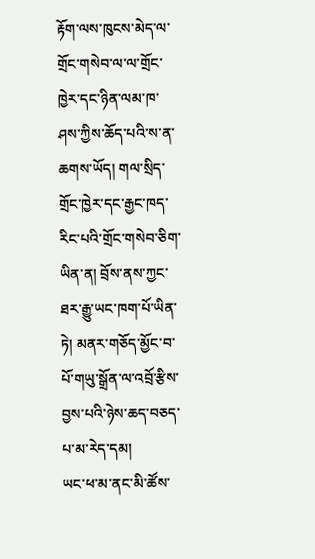རྟོག་ལས་ཁུངས་མེད་ལ་གྲོང་གསེབ་ལ་ལ་གྲོང་ཁྱེར་དང་ཉིན་ལམ་ཁ་ཤས་ཀྱིས་ཆོད་པའི་ས་ན་ཆགས་ཡོད། གལ་སྲིད་གྲོང་ཁྱེར་དང་རྒྱང་ཁད་རིང་པའི་གྲོང་གསེབ་ཅིག་ཡིན་ན། བྲོས་ནས་ཀྱང་ཐར་རྒྱུ་ཡང་ཁག་པོ་ཡིན་ཏེ། མནར་གཅོད་མྱོང་བ་པོ་གཡུ་སྒྲོན་ལ་འབྲོ་རྩིས་བྱས་པའི་ཉེས་ཆད་བཅད་པ་མ་རེད་དམ།
ཡང་ཕ་མ་ནང་མི་ཚོས་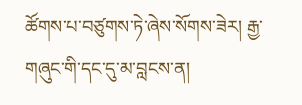ཚོགས་པ་བཙུགས་ཏེ་ཞེས་སོགས་ཟེར། རྒྱ་གཞུང་གི་དང་དུ་མ་བླངས་ན།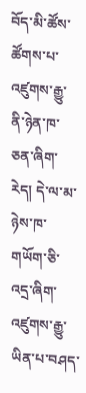བོད་མི་ཚོས་ཚོགས་པ་འཛུགས་རྒྱུ་ནི་ཉེན་ཁ་ཅན་ཞིག་རེད། དེ་ལ་མ་ཉེས་ཁ་གཡོག་ཅི་འདྲ་ཞིག་འཛུགས་རྒྱུ་ཡིན་པ་བཤད་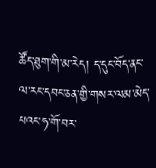ཚོད་ཐུག་གི་མ་རེད། ད་དུང་བོད་ནང་ལ་རང་དབང་ཅན་གྱི་གསར་ལམ་མེད་པའང་ཧ་གོ་བར་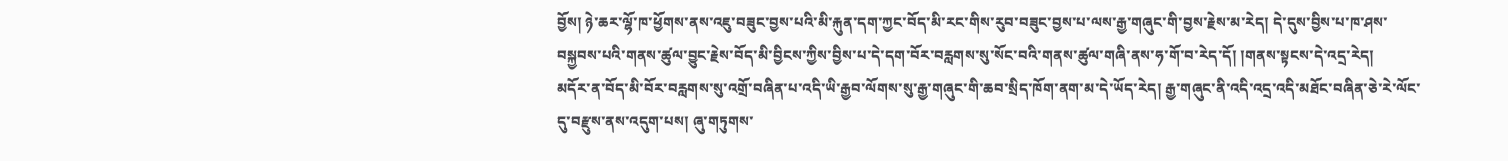བྱོས། ཉེ་ཆར་ལྷོ་ཁ་ཕྱོགས་ནས་འཇུ་བཟུང་བྱས་པའི་མི་རྐུན་དག་ཀྱང་བོད་མི་རང་གིས་རུབ་བཟུང་བྱས་པ་ལས་རྒྱ་གཞུང་གི་བྱས་རྗེས་མ་རེད། དེ་དུས་བྱིས་པ་ཁ་ཤས་བསྐྱབས་པའི་གནས་ཚུལ་བྱུང་རྗེས་བོད་མི་བྱིངས་ཀྱིས་བྱིས་པ་དེ་དག་བོར་བརླགས་སུ་སོང་བའི་གནས་ཚུལ་གཞི་ནས་ཧ་གོ་བ་རེད་དོ། །གནས་སྟངས་དེ་འདྲ་རེད།
མདོར་ན་བོད་མི་བོར་བརླགས་སུ་འགྲོ་བཞིན་པ་འདི་ཡི་རྒྱབ་ལོགས་སུ་རྒྱ་གཞུང་གི་ཆབ་སྲིད་ཁོག་ནག་མ་དེ་ཡོད་རེད། རྒྱ་གཞུང་ནི་འདི་འདྲ་འདི་མཐོང་བཞིན་ཅེ་རེ་ལོང་དུ་བརྫུས་ནས་འདུག་པས། ཞུ་གཏུགས་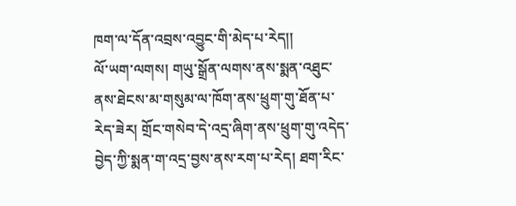ཁག་ལ་དོན་འབྲས་འབྱུང་གི་མེད་པ་རེད།།
ལོ་ཡག་ལགས། གཡུ་སྒྲོན་ལགས་ནས་སྨན་འཐུང་ནས་ཐེངས་མ་གསུམ་ལ་ཁོག་ནས་ཕྲུག་གུ་ཐོན་པ་རེད་ཟེར། གྲོང་གསེབ་དེ་འདྲ་ཞིག་ནས་ཕྲུག་གུ་འདེད་བྱེད་ཀྱི་སྨན་ག་འདྲ་བྱས་ནས་རག་པ་རེད། ཐག་རིང་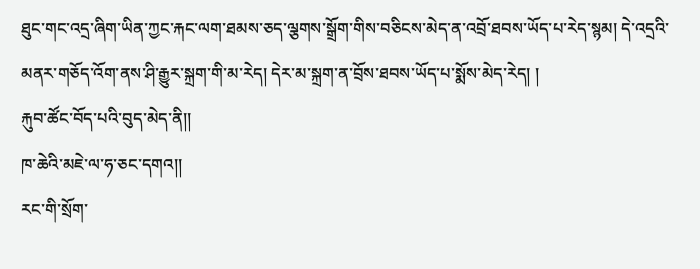ཐུང་གང་འདྲ་ཞིག་ཡིན་ཀྱང་རྐང་ལག་ཐམས་ཅད་ལྕགས་སྒྲོག་གིས་བཅིངས་མེད་ན་འབྲོ་ཐབས་ཡོད་པ་རེད་སྙམ། དེ་འདྲའི་མནར་གཅོད་འོག་ནས་ཤི་རྒྱུར་སྐྲག་གི་མ་རེད། དེར་མ་སྐྲག་ན་བྲོས་ཐབས་ཡོད་པ་སྨོས་མེད་རེད། །
རྐུབ་ཚོང་བོད་པའི་བུད་མེད་ནི།།
ཁ་ཆེའི་མཇེ་ལ་ཧ་ཅང་དགའ།།
རང་གི་སྲོག་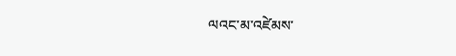ལའང་མ་འཛེམས་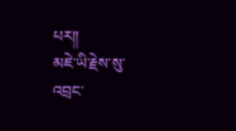པར།།
མཇེ་ཡི་རྗེས་སུ་འབྲང་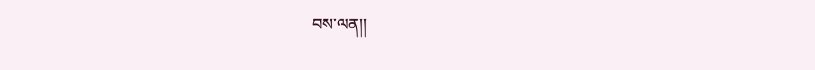བས་ལན།།